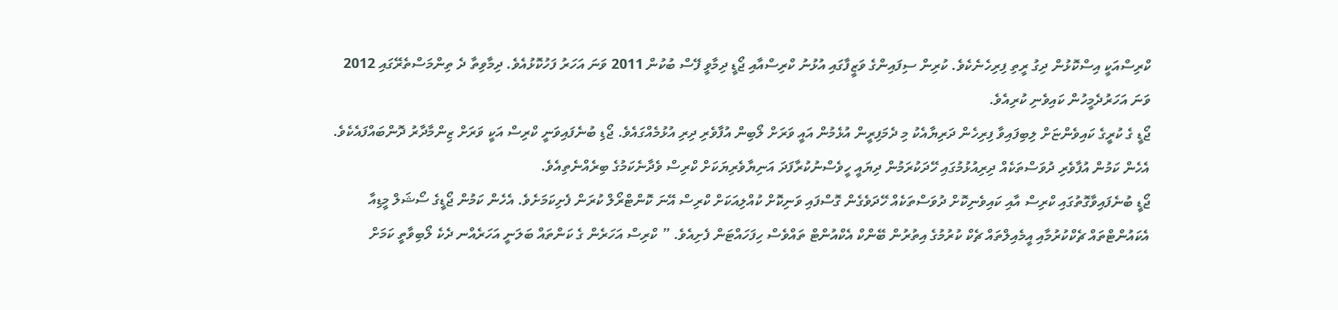ކްރިސްއަކީ އިސްކޮޅުން ދިގު ރީތި ފިރިހެނެކެވެ. ކުރިން ސިފައިންގެ ވަޒީފާގައި އުޅުނު ކްރިސްއާއި ޖޯޑީ ދިމާވީ ފޭސް ބުކުން 2011 ވަނަ އަހަރު ފަހުކޮޅުއެވެ. ދިމާވިތާ ދެ ތިންމަސްތެރޭގައި 2012 ވަނަ އަހަރުދެމީހުން ކައިވެނި ކުރިއެވެ.
ޖޯޑީ ގެ ކުރީގެ ކައިވެންޏަށް ލިބިފައިވާ ފިރިހެން ދަރިޔާއެކު މި ދެމަފިރީން އުޅެމުން އައީ ވަރަށް ލޯބިން އުފާވެރި ދިރި އުޅުމެއްގައެވެ. ޖޯޑި ބުނެފައިވަނީ ކްރިސް އަކީ ވަރަށް ޒިންމާދާރު ދޮންބައްފައެކެވެ. އެހެން ކަމުން އުފާވެރި ދުވަސްތަކެއް ދިރިއުޅުމުގައި ހޭދަކުރަމުން ދިޔައީ ހީވެސްނުކުރާފަދަ އަނިޔާވެރިޔަކަށް ކްރިސް ވެދާނެކަމުގެ ބިރެއްނެތިއެވެ.
ޖޯޑީ ބުނެފައިވާގޮތުގައި ކްރިސް އާއި ކައިވެނިކޮށް ދުވަސްތަކެއް ހޭދަވެގެން ގޮސްފައި ވަނިކޮށް ކުއްލިއަކަށް ކްރިސް އޭނަ ކޮންޓްރޯލް ކުރަން ފެށިކަމަށެވެ. އެހެން ކަމުން ޖޯޑީގެ ސޯޝަލް މީޑިއާ އެކައުންޓްތައް ޗެކްކުރުމާއި އީމެއިލްތައް ޗެކް ކުރުމުގެ އިތުރުން ބޭންކް އެކްއުންޓް ތައްވެސް ހިފަހައްޓަން ފެށިއެވެ. ” ކްރިސް އަހަރެން ގެ ކަންތައް ބަލަނީ އަހަރެއްނ ދެކެ ލޯބިވާތީ ކަމަށް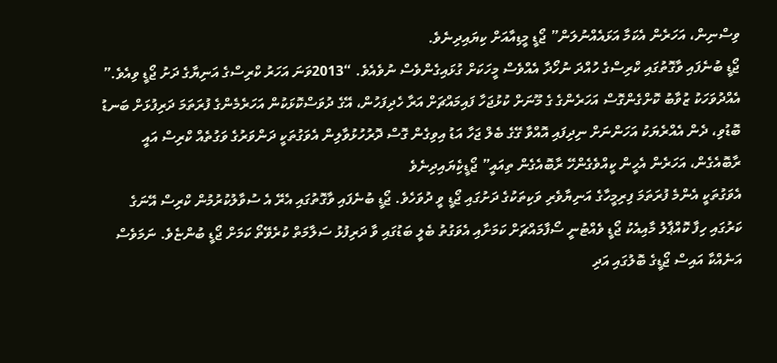ވިސްނިން، އަހަރެން އެކަމާ އަޅައެއްނުލަން” ޖޯޑީ މީޑިއާއަށް ކިޔައިދިނެވެ.
ޖޯޑީ ބުނެފައި ވާގޮތުގައި ކްރިސްގެ ހުއްދަ ނުހޯދާ އެއްވެސް މީހަކަށް ގުޅައިގެންވެސް ނުވެއެވެ. “2013ވަނަ އަހަރު ކްރިސްގެ އަނިޔާގެ ދަށު ޖޯޑީ ވިއެވެ.” އެއްދުވަހަކު ޒުވާބު ކޮށްގެންގޮސް އަހަރެންގެ ގެ މޫނަށް ކުޅުޖަހާ ފައިމައްޗަށް އަރާ ހެދިފަހުން، އޭގެ ދުވަސްކޮޅަކުން އަހަރެމެންގެ ފުރަތަމަ ދަރިފުޅަށް ބަނޑު ބޮޑުވި، ދެން އެއްރެޔަކު އަހަންނަށް ނިދިފައި އޮއްވާ ގޭގެ ބެލް ޖަހާ އަޑު އިވިގެން ގޮސް ދޮރުހުޅުވާލިން އެވަގުތަކީ ދަންވަރުގެ ވަގުތެއް ކްރިސް އައީ ރާބޮއެގެން، އަހަރެން އެހީން ކީއްވެގެންހޭ ރާބޮއެގެން ތިއައީ” ޖޯޑީކިެޔައިދިނެވެ
އެވަގުތަކީ އެންމެ ފުރަތަމަ ފިރިމީހާގެ އަނިޔާވެރި ވަކިތަކުގެ ދަށުގައި ޖޯޑީ ވީ ދުވަހެވެ. ޖޯޑީ ބުނެފައި ވާގޮތުގައި އެރޭ އެ ސުވާލުކުރުމުން ކްރިސް އޭނަގެ ކަރުގައި ހިފާ ކޮއްޕާލު މާއިއެކު ޖޯޑީ ވެއްޓުނީ ސޯފާމައްޗަށް ކަމަށާއި އެވަގުތު ބެލީ ބަޑުގައި ވާ ދަރިފުޅު ސަލާމަތް ކުރެވޭތޯ ކަމަށް ޖޯޑީ ބުންޏެވެ. ނަމަވެސް އަނެއްކާ އައިސް ޖޯޑީގެ ބޮލުގައި އަދި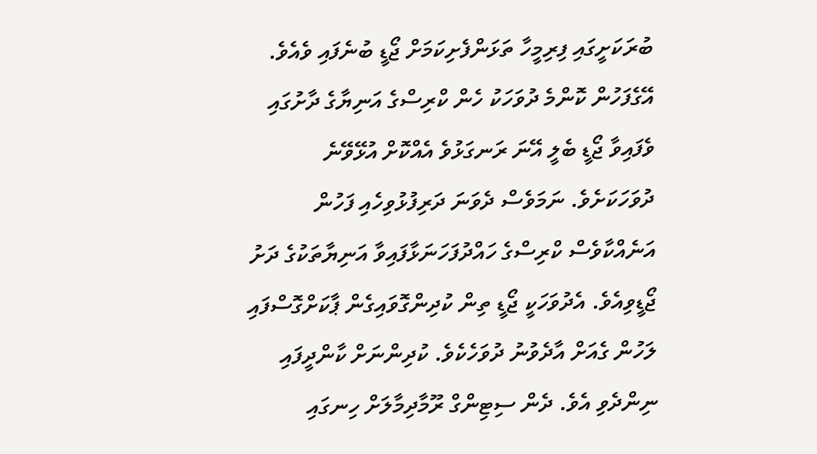ބުރަކަށީގައި ފިރިމީހާ ތަޅަންފެށިކަމަށް ޖޯޑީ ބުނެފައި ވެއެވެ.
އޭގެފަހުން ކޮންމެ ދުވަހަކު ހެން ކްރިސްގެ އަނިޔާގެ ދާށުގައި ވެފައިވާ ޖޯޑީ ބެލީ އޭނަ ރަނގަޅުވެ އެއްކޮށް އުޅޭވޭނެ ދުވަހަކަށެވެ. ނަމަވެސް ދެވަނަ ދަރިފުޅުވިހެއި ފަހުން އަނެއްކާވެސް ކްރިސްގެ ހައްދުފަހަނަޅާފައިވާ އަނިޔާތަކުގެ ދަށު ޖޯޑީވިއެވެ. އެދުވަހަކީ ޖޯޑީ ތިން ކުދިންގޮވައިގެން ޕާކަށްގޮސްފައި ލަހުން ގެއަށް އާދެވުނު ދުވަހެކެވެ. ކުދިންނަށް ކާންދީފައި ނިންދެވި އެވެ. ދެން ސިޓިންގް ރޫމާދިމާލަށް ހިނގައި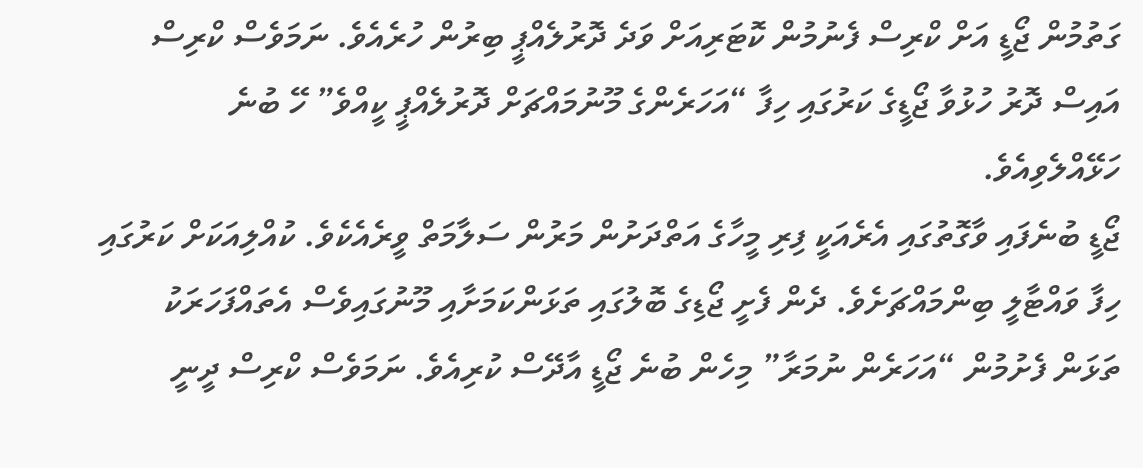ގަތުމުން ޖޯޑީ އަށް ކްރިސް ފެނުމުން ކޮޓަރިއަށް ވަދެ ދޮރުލެއްޕީ ބިރުން ހުރެއެވެ. ނަމަވެސް ކްރިސް އައިސް ދޮރު ހުޅުވާ ޖޯޑީގެ ކަރުގައި ހިފާ “އަހަރެންގެ މޫނުމައްޗަށް ދޮރުލެއްޕީ ކީއްވެ” ހޭ ބުނެ ހަޅޭއްލެވިއެވެ.
ޖޯޑީ ބުނެފައި ވާގޮތުގައި އެރެއަކީ ފިރި މީހާގެ އަތްދަށުން މަރުން ސަލާމަތް ވީރެއެކެވެ. ކުއްލިއަކަށް ކަރުގައި ހިފާ ވައްޓާލީ ބިންމައްޗަށެވެ. ދެން ފެށީ ޖޯޑިގެ ބޮލުގައި ތަޅަންކަމަށާއި މޫނުގައިވެސް އެތައްފަހަރަކު ތަޅަން ފެށުމުން “އަހަރެން ނުމަރާ” މިހެން ބުނެ ޖޯޑީ އާދޭސް ކުރިއެވެ. ނަމަވެސް ކްރިސް ދީނީ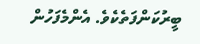ބީރުކަންފަތެކެވެ. އެންމެފަހުން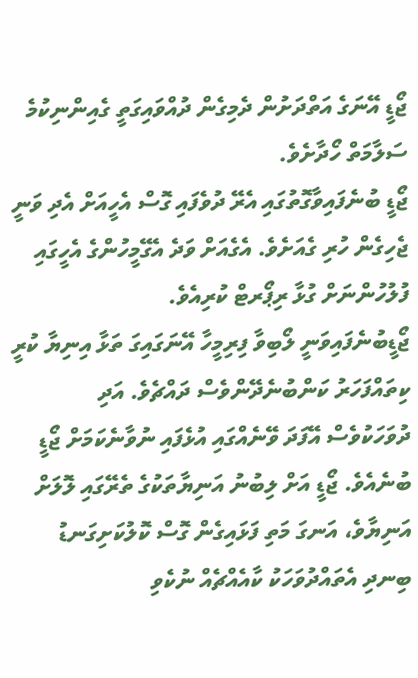ޖޯޑީ އޭނަގެ އަތްދަށުން ދެމިގެން ދުއްވައިގަތީ ގެއިންނިކުމެ ސަލާމަތް ހޯދާށެވެ.
ޖޯޑީ ބުނެފައިވާގޮތުގައި އެރޭ ދުވެފައި ގޮސް އެހީއަށް އެދި ވަނީ ޖެހިގެން ހުރި ގެއަށެވެ. އެގެއަށް ވަދެ އެގޭމީހުންގެ އެހީގައި ފުލުހުންނަށް ގުޅާ ރިޕޯރޓް ކުރިއެވެ.
ޖޯޑީބުނެފައިވަނީ ލޯބިވާ ފިރިމީހާ އޭނަގައިގަ ތަޅާ އިނިޔާ ކުރީ ކިތައްފަހަރު ކަންބުނެދޭންވެސް ދައްޗެވެ. އަދި ދުވަހަކުވެސް އޭފަދަ ވޭނެއްގައި އުޅެފައި ނުވާނެކަމަށް ޖޯޑީ ބުނެއެވެ. ޖޯޑީ އަށް ލިބުނު އަނިޔާތަކުގެ ތެރޭގައި ލޮލަށް އަނިޔާވެ، އަނގަ މަތި ފަޅައިގެން ގޮސް ކޮލުކަށިގަނޑު ބިނދި އެތައްދުވަހަކު ކާއެއްޗެއް ނުކެވި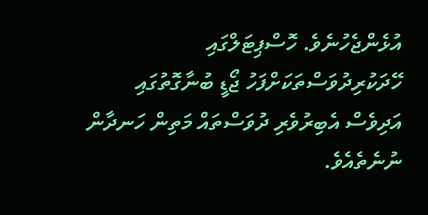އުޅެންޖެހުނެވެ. ހޮސްޕިޓަލްގައި ހޭދަކުރިދުވަސްތަކަށްފަހު ޖޯޑީ ބުނާގޮތުގައި އަދިވެސް އެބިރުވެރި ދުވަސްތައް މަތިން ހަނދާން ނުނެތެއެވެ.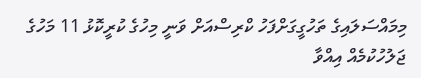މިމައްސަލައިގެ ތަހުގީގަށްފަހު ކްރިސްއަށް ވަނީ މިހުގެ ކުރީކޮޅު 11 މަހުގެ ޖަލުހުކުމެއް އިއްވާ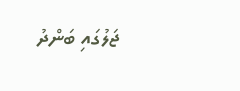ޖަލުގައި ބަންދު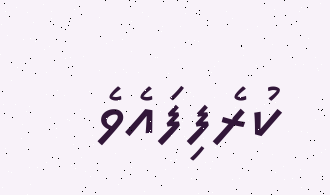ކުރެފިފައެވެ